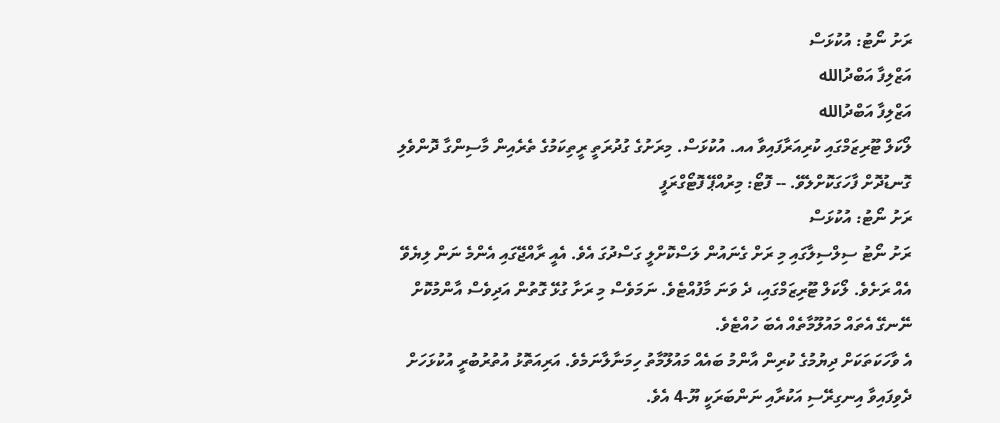ރަށު ނޯޓު: އުކުޅަސް
އަޒްލިފާ އަބްދުالله
އަޒްލިފާ އަބްދުالله
ލޯކަލް ޓޫރިޒަމްގައި ކުރިއަރާފައިވާ އއ. އުކުޅަސް. މިރަށުގެ ގުދުރަތީ ރީތިކަމުގެ ތެރެއިން މާސިންގާ ދޮންވެލި ގޮނޑުދޮށް ފާހަގަކޮށްލެވޭ. -- ފޮޓޯ: މިރުއްޕޭ ފޮޓޯގްރަފީ
ރަށު ނޯޓު: އުކުޅަސް
ރަށު ނޯޓު ސިލްސިލާގައި މި ރަށް ގެނައުން ލަސްކޮށްލީ ގަސްދުގަ އެވެ. އެއީ ރާއްޖޭގައި އެންމެ ނަން ލިޔެވޭ އެއް ރަށެވެ. ލޯކަލް ޓޫރިޒަމްގައި، ދެ ވަނަ މާފުއްޓެވެ. ނަމަވެސް މި ރަށާ ގުޅޭ ގޮތުން އަދިވެސް އާންމުކޮށް ނޭނގޭ އެތައް މައުލޫމާތެއް އެބަ ހުއްޓެވެ.
އެ ވާހަކަތަކަށް ދިޔުމުގެ ކުރިން އާންމު ބައެއް މައުލޫމާތު ހިމަނާލާނަމެވެ. އަރިއަތޮޅު އުތުރުބުރީ އުކުޅަހަށް ދެވިފައިވާ އިނގިރޭސި އަކުރާއި ނަންބަރަކީ ޔޫ-4 އެވެ.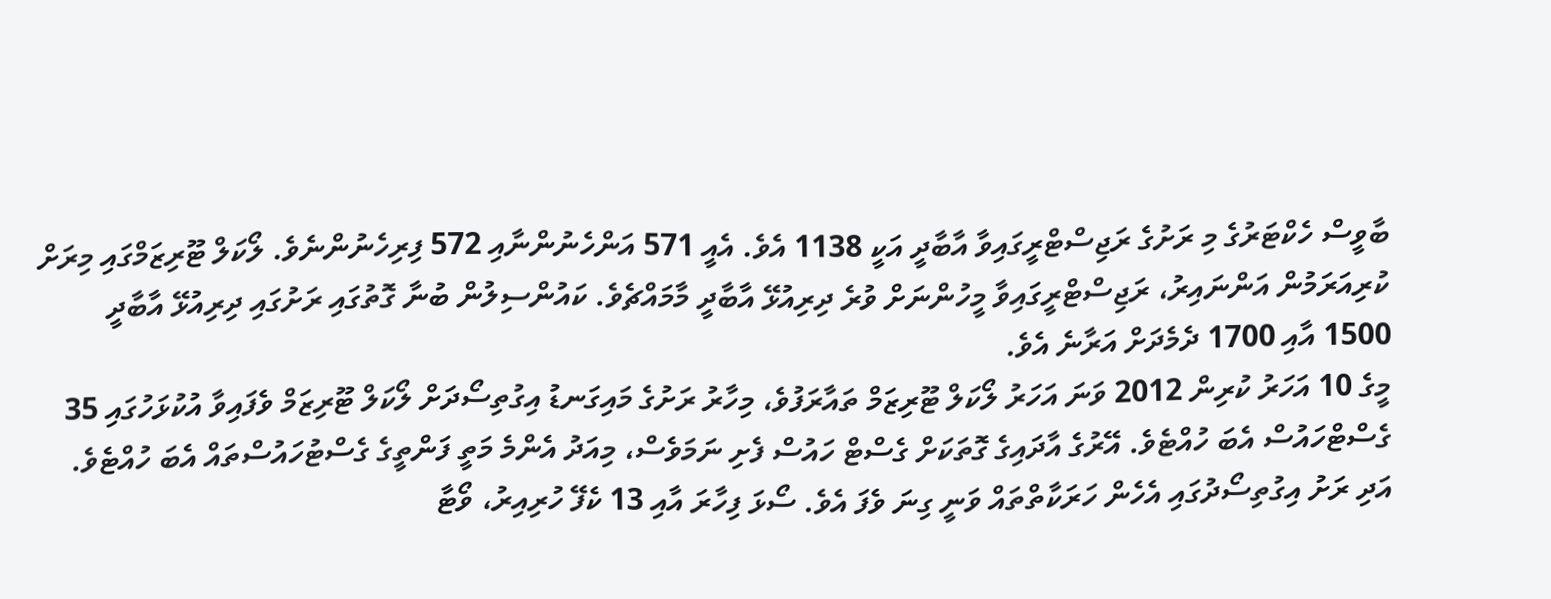ބާވީސް ހެކްޓަރުގެ މި ރަށުގެ ރަޖިސްޓްރީގައިވާ އާބާދީ އަކީ 1138 އެވެ. އެއީ 571 އަންހެނުންނާއި 572 ފިރިހެނުންނެވެ. ލޯކަލް ޓޫރިޒަމްގައި މިރަށް ކުރިއަރަމުން އަންނައިރު، ރަޖިސްޓްރީގައިވާ މީހުންނަށް ވުރެ ދިރިއުޅޭ އާބާދީ މާމައްޗެވެ. ކައުންސިލުން ބުނާ ގޮތުގައި ރަށުގައި ދިރިއުޅޭ އާބާދީ 1500 އާއި 1700 ދެމެދަށް އަރާނެ އެވެ.
މީގެ 10 އަހަރު ކުރިން 2012 ވަނަ އަހަރު ލޯކަލް ޓޫރިޒަމް ތައާރަފުވެ، މިހާރު ރަށުގެ މައިގަނޑު އިގުތިސޯދަށް ލޯކަލް ޓޫރިޒަމް ވެފައިވާ އުކުޅަހުގައި 35 ގެސްޓްހައުސް އެބަ ހުއްޓެވެ. އޭރުގެ އާދައިގެ ގޮތަކަށް ގެސްޓް ހައުސް ފެށި ނަމަވެސް، މިއަދު އެންމެ މަތީ ފަންތީގެ ގެސްޓުހައުސްތައް އެބަ ހުއްޓެވެ. އަދި ރަށު އިގުތިސޯދުގައި އެހެން ހަރަކާތްތައް ވަނީ ގިނަ ވެފަ އެވެ. ސޯޅަ ފިހާރަ އާއި 13 ކެފޭ ހުރިއިރު، ވޯޓާ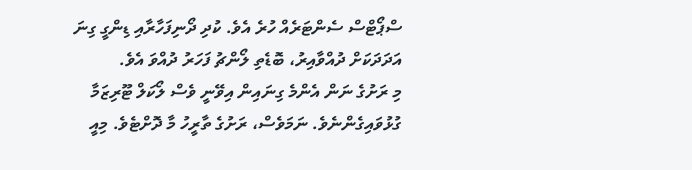ސްޕޯޓްސް ސެންޓަރެއް ހުރެ އެވެ. ކުދި ދޯނިފަހާރާއި ޑިންގީ ގިނަ އަދަދަކަށް ދުއްވާއިރު، ބޮޑެތި ލޯންޗު ފަހަރު ދުއްވަ އެވެ.
މި ރަށުގެ ނަން އެންމެ ގިނައިން އިވޭނީ ވެސް ލޯކަލް ޓޫރިޒަމާ ގުޅުވައިގެންނެވެ. ނަމަވެސް، ރަށުގެ ތާރީހު މާ ދޮށްޓެވެ. މިއީ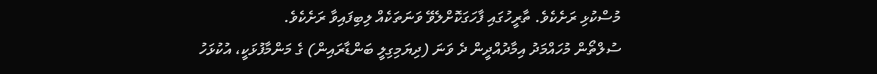މުސްކުޅި ރަށެކެވެ. ތާރީހުގައި ފާހަގަކޮށްލެވޭ ވަނަތަކެއް ލިބިފައިވާ ރަށެކެވެ.
ސުލްތޯން މުހައްމަދު އިމާދުއްދީން ދެ ވަނަ (ދިޔަމިގިލީ ބަންޑާރައިން) ގެ މަންމާފުޅަކީ، އުކުޅަހު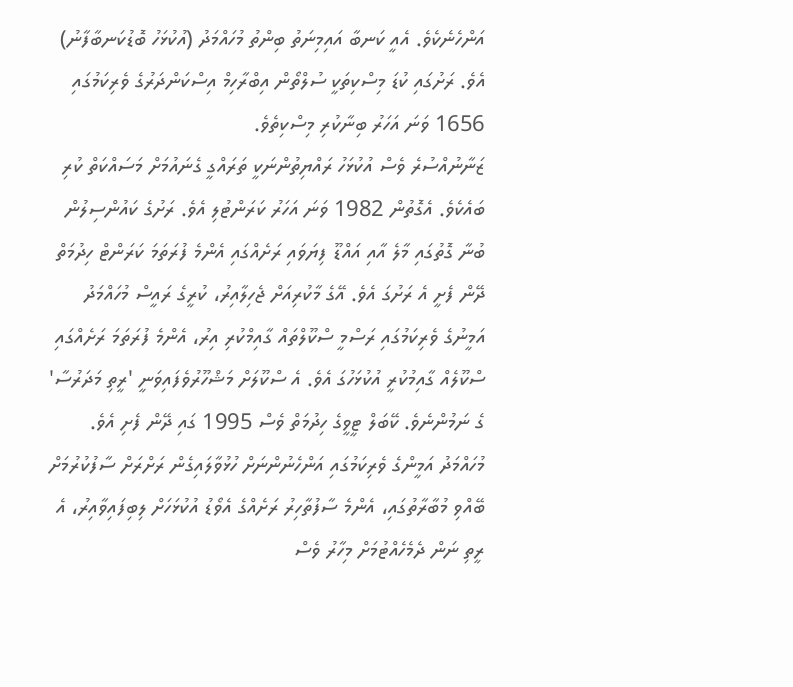އަންހެނެކެވެ. އެއީ ކަނބާ އައިމިނަތު ބިންތު މުހައްމަދު (އުކުޅަހު ބޮޑުކަނބާފާނު) އެވެ. ރަށުގައި ކުޑަ މިސްކިތަކީ ސުލްތޯން އިބްރާހިމް އިސްކަންދަރުގެ ވެރިކަމުގައި 1656 ވަނަ އަހަރު ބިނާކުރި މިސްކިތެވެ.
ޒަނާނުއްސުރެ ވެސް އުކުޅަހު ރައްޔިތުންނަކީ ތަރައްގީ ގެނައުމަށް މަސައްކަތް ކުރި ބައެކެވެ. އެގޮތުން 1982 ވަނަ އަހަރު ކަރަންޓުލި އެވެ. ރަށުގެ ކައުންސިލުން ބުނާ ގޮތުގައި މާލެ އާއި އައްޑޫ ފިޔަވައި ރަށެއްގައި އެންމެ ފުރަތަމަ ކަރަންޓް ހިދުމަތް ދޭން ފެށީ އެ ރަށުގަ އެވެ. އޭގެ މާކުރިއަށް ޖެހިލާއިރު، ކުރީގެ ރައީސް މުހައްމަދު އަމީނުގެ ވެރިކަމުގައި ރަސްމީ ސްކޫލްތައް ގާއިމްކުރި އިރު، އެންމެ ފުރަތަމަ ރަށެއްގައި ސްކޫލެއް ގާއިމުކުރީ އުކުޅަހުގަ އެވެ. އެ ސްކޫލަށް މަޝްހޫރުވެފައިވަނީ 'ރީތި މަދަރުސާ' ގެ ނަމުންނެވެ. ކޭބަލް ޓީވީގެ ހިދުމަތް ވެސް 1995 ގައި ދޭން ފެށި އެވެ.
މުހައްމަދު އަމީންގެ ވެރިކަމުގައި އަންހެނުންނަށް ހުޅުވާލައިގެން ރަށްރަށް ސާފުކުރުމަށް ބޭއްވި މުބާރާތުގައި، އެންމެ ސާފުތާހިރު ރަށެއްގެ އެވޯޑު އުކުޅަހަށް ލިބިފައިވާއިރު، އެ ރީތި ނަން ދެމެހެއްޓުމަށް މިހާރު ވެސް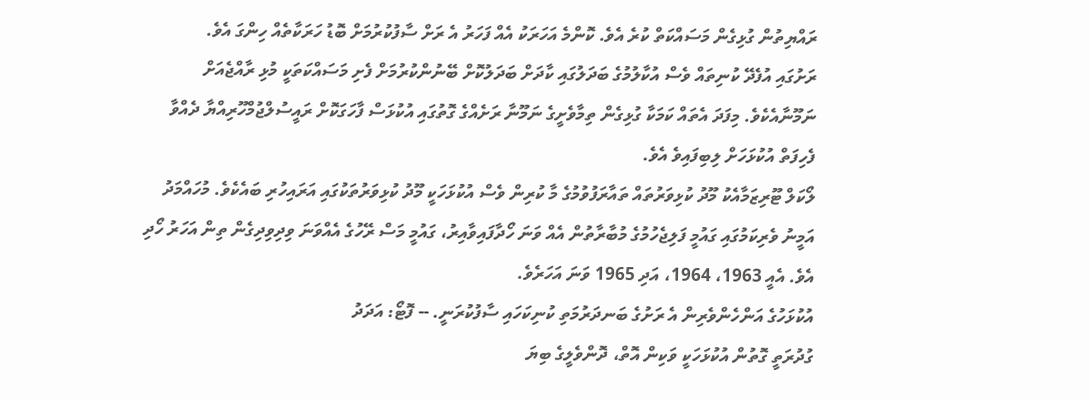ރައްޔިތުން ގުޅިގެން މަސައްކަތް ކުރެ އެވެ. ކޮންމެ އަހަރަކު އެއް ފަހަރު އެ ރަށް ސާފުކުރުމަށް ބޮޑު ހަރަކާތެއް ހިންގަ އެވެ.
ރަށުގައި އުފެދޭ ކުނިތައް ވެސް އުކާލުމުގެ ބަދަލުގައި ކާދަށް ބަދަލުކޮށް ބޭނުންކުރުމަށް ފެށި މަސައްކަތަކީ މުޅި ރާއްޖެއަށް ނަމޫނާއެކެވެ. މިފަދަ އެތައް ކަމަކާ ގުޅިގެން ތިމާވެށީގެ ނަމޫނާ ރަށެއްގެ ގޮތުގައި އުކުޅަސް ފާހަގަކޮށް ރައީސުލްޖުމްހޫރިއްޔާ ދެއްވާ ފެހިފަތް އުކުޅަހަށް ލިބިފައިވެ އެވެ.
ލޯކަލް ޓޫރިޒަމާއެކު މޫދު ކުޅިވަރުތައް ތައާރަފުވުމުގެ މާ ކުރިން ވެސް އުކުޅަހަކީ މޫދު ކުޅިވަރުތަކުގައި އަރައިހުރި ބައެކެވެ. މުހައްމަދު އަމީނު ވެރިކަމުގައި ގައުމީ ފަލިޖެހުމުގެ މުބާރާތުން އެއް ވަނަ ހޯދާފައިވާއިރު، ގައުމީ މަސް ރޭހުގެ އެއްވަނަ ވިދިވިދިގެން ތިން އަހަރު ހޯދި އެވެ. އެއީ 1963، 1964، އަދި 1965 ވަނަ އަހަރެވެ.
އުކުޅަހުގެ އަންހެންވެރިން އެ ރަށުގެ ބަނދަރުމަތި ކުނިކަހައި ސާފުކުރަނީ. -- ފޮޓޯ: އަދަދު
ގުދުރަތީ ގޮތުން އުކުޅަހަކީ ވަކިން އޮތް، ދޮންވެލީގެ ބިޔަ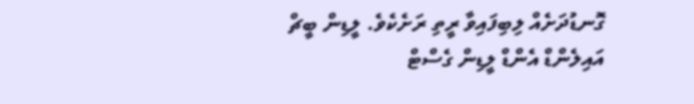ގޮނޑުދަށެއް ލިބިފައިވާ ރީތި ރަށެކެވެ. ލީޑިން ބީޗް އައިލެންޑް އެންޑް ލީޑިން ގެސްޓް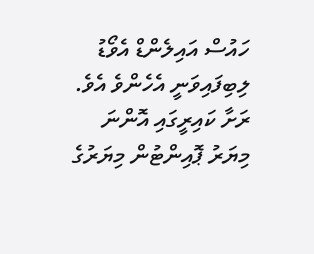ހައުސް އައިލެންޑް އެވޯޑު ލިބިފައިވަނީ އެހެންވެ އެވެ. ރަށާ ކައިރީގައި އޮންނަ މިޔަރު ޕޮއިންޓުން މިޔަރުގެ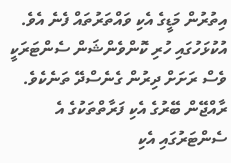އިތުރުން މަޑީގެ އެކި ވައްތަރުތައް ފެނެ އެވެ.
އުކުޅަހުގައި ހުރި ކޮންވެންޝަން ސެންޓަރަކީ ވެސް ރަށަށް ދިރުން ގެނެސްދޭ ތަނެކެވެ. ރާއްޖޭން ބޭރުގެ އެކި ފަރާތްތަކުގެ އެ ސެންޓަރުގައި އެކި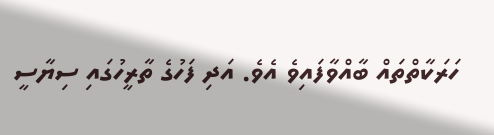ހަރަކާތްތައް ބާއްވާފައިވެ އެވެ. އަދި ފަހުގެ ތާރީހުގައި ސިޔާސީ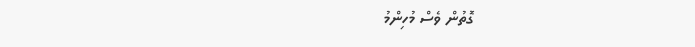ގޮތުން ވެސް މުހިންމު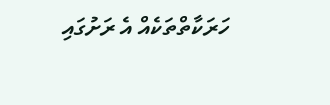ހަރަކާތްތަކެއް އެ ރަށުގައި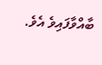ބާއްވާފައިވެ އެވެ.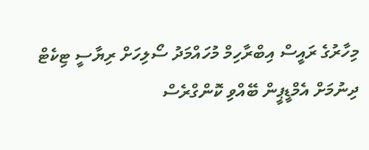މިހާރުގެ ރައީސް އިބްރާހިމް މުހައްމަދު ސޯލިހަށް ރިޔާސީ ޓިކެޓް ދިނުމަށް އެމްޑީޕީން ބޭއްވި ކޮންގްރެސް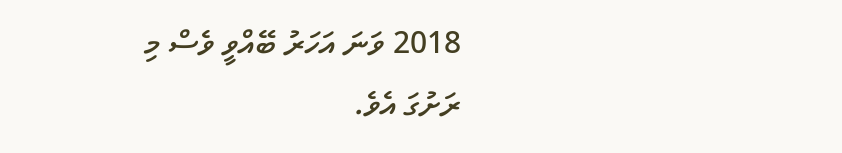2018 ވަނަ އަހަރު ބޭއްވީ ވެސް މި ރަށުގަ އެވެ.